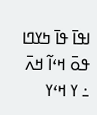ߊߟߊ߫ ߟߊ߫ ߤߌߣߊ ߟߋ߫ ߞߵߊ߬ ߞߍ߫ ߸ ߌ ߞߵߌ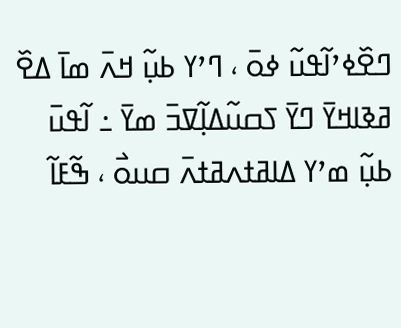ߣߐ߰ߦߴߊ߬ߟߎ߬ ߦߋ߫ ، ߣߴߌ ߕߎ߲߬ ߞߍ߫ ߘߊ߫ ߡߐ߰ ߥߢߊߞߌ߫ ߣߌ߫ ߖߛߎ߬ߡߊ߲߬ߜߏ߫ ߘߌ߫ ߸ ߊ߬ߟߎ߫ ߕߎ߲߬ ߘߴߌ ߡߊߥߙߍߥߙߍ߫ ߛߎߋ߯ ، ߒ߬ߓߊ߬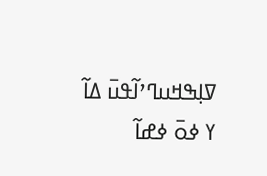ߜߊ߲ߒߞߎߣߴߊ߬ߟߎ߫ ߡߊ߬ ߌ ߦߋ߫ ߦߝߊ߬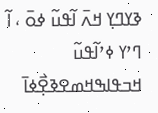ߢߌߣߌ߲ ߞߍ߫ ߊ߬ߟߎ߬ ߦߋ߫ ، ߊ߬ ߣߴߌ ߦߴߊ߬ߟߎ߬ ߞߏߟߊߒߞߘߐߢߐ߲߯ߦߊ߫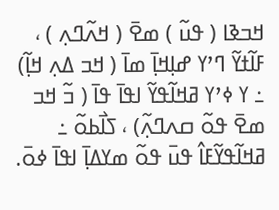ߞߏߢߊ ( ߟߎ߬ ) ߘߐ߫ ( ߞߍ߬ߣߍ߲ ) ، ߓߊ߬ߙߌ߬ ߣߴߌ ߝߊ߲ߞߊ߲߫ ߘߊ߫ ( ߞߏ ߡߍ߲ ߞߊ߲߬) ߸ ߌ ߦߴߌ ߥߞߊ߬ߟߌ߬ ߊߟߊ߫ ߟߊ߫ ( ߏ߬ ߞߏ ߘߐ߫ ߟߋ߬ ߛߍߣߍ߲߬) ، ߖߊ߯ߕߋ߬ ߸ ߥߞߊ߬ߟߌ߬ߓߊ߮ ߟߎ߫ ߟߋ߬ ߘߌߡߊ߲߫ ߊߟߊ߫ ߦߋ߫.